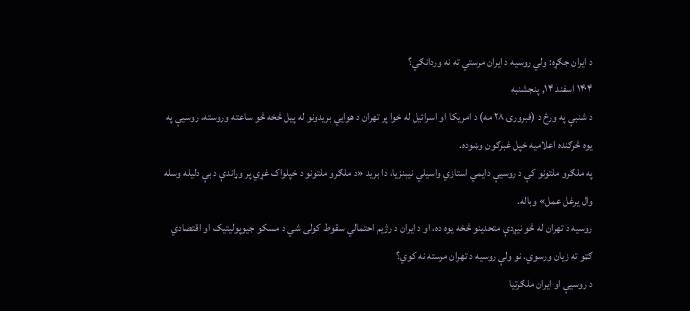د ایران جګړه: ولي روسیه د ایران مرستي ته نه وردانګي؟
۱۴۰۴ اسفند ۱۴, پنجشنبه
د شنبې په ورځ د (فبرورۍ ۲۸ مه) د امریکا او اسرائيل له خوا پر تهران د هوایي بریدونو له پیل څخه څو ساعته وروسته، روسیې په یوه څرګنده اعلامیه خپل غبرګون وښوده.
په ملګرو ملتونو کې د روسیې دایمي استازي واسیلي نیبنزیا، دا برید «د ملګرو ملتونو د خپلواک غړي پر وړاندې د بې دلیله وسله وال یرغل عمل» وباله.
روسیه د تهران له څو نیږدې متحدینو څخه یوه ده، او د ایران د رژیم احتمالي سقوط کولی شي د مسکو جیوپولیتیک او اقتصادي ګټو ته زیان ورسوي. نو ولې روسیه د تهران مرسته نه کوي؟
د روسیې او ایران ملګرتیا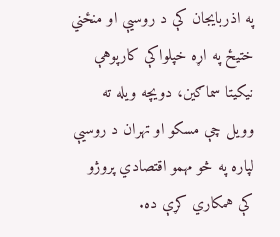په اذربایجان کې د روسیې او منځني ختیځ په اړه خپلواکې کارپوهې نیکیتا سماګین، دویچه ویله ته وویل چې مسکو او تهران د روسیې لپاره په څو مهمو اقتصادي پروژو کې همکاري کړې ده.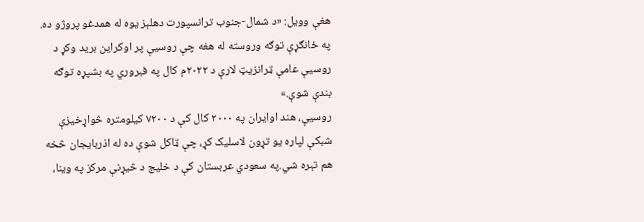هغې وويل: «د شمال-جنوب ترانسپورت دهلېز یوه له همدغو پروژو ده. په ځانګړې توګه وروسته له هغه چې روسیې پر اوکراین برید وکړ د روسیې عامې ټرانزیټ لارې د ۲۰۲۲م کال په فبروري په بشپړه توګه بندې شوې.»
روسیې، هند اوایران په ۲۰۰۰ کال کې د ۷۲۰۰ کیلومتره څواړخیزې شبکې لپاره یو تړون لاسلیک کړ، چې ټاکل شوې ده له اذربایجان څخه هم تېره شي.په سعودي عربستان کې د خلیج د څیړنې مرکز په وینا،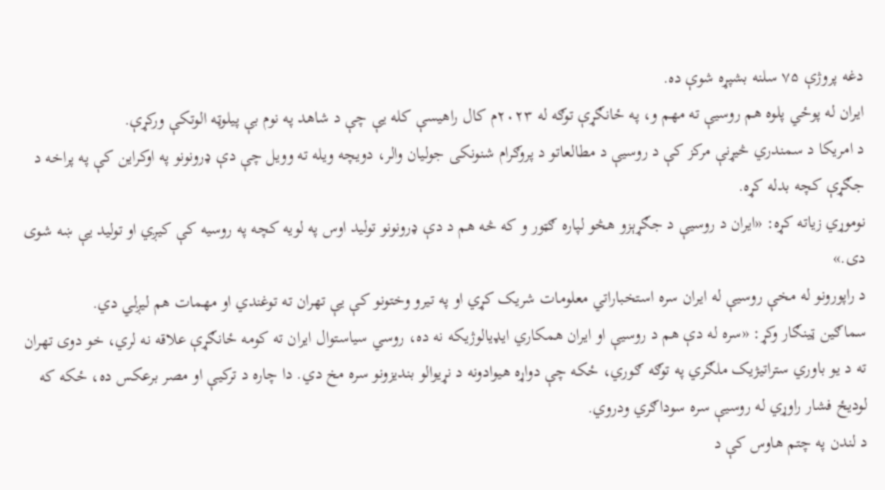دغه پروژې ۷۵ سلنه بشپړه شوې ده.
ایران له پوځي پلوه هم روسیې ته مهم و، په ځانګړې توګه له ۲۰۲۳م کال راهیسې کله یې چې د شاهد په نوم بې پیلوټه الوتکې ورکړې.
د امریکا د سمندري څیړنې مرکز کې د روسیې د مطالعاتو د پروګرام شنونکی جولیان والر، دویچه ویله ته وویل چې دې ډرونونو په اوکراین کې په پراخه د جګړې کچه بدله کړه.
نوموړي زیاته کړه: «ایران د روسیې د جګړېزو هڅو لپاره ګټور و که څه هم د دې ډرونونو تولید اوس په لویه کچه په روسیه کې کیږي او تولید یې ښه شوی دی.»
د راپورونو له مخې روسیې له ایران سره استخباراتي معلومات شریک کړي او په تیرو وختونو کې یې تهران ته توغندي او مهمات هم لیږلي دي.
سماګین ټینګار وکړ: «سره له دې هم د روسیې او ایران همکاري ایډیالوژیکه نه ده، روسي سیاستوال ایران ته کومه ځانګړې علاقه نه لري، خو دوی تهران ته د یو باوري ستراتیژیک ملګري په توګه ګوري، ځکه چې دواړه هیوادونه د نړیوالو بندیزونو سره مخ دي. دا چاره د ترکیې او مصر برعکس ده، ځکه که لودیځ فشار راوړي له روسیې سره سوداګري ودروي.
د لندن په چتم هاوس کې د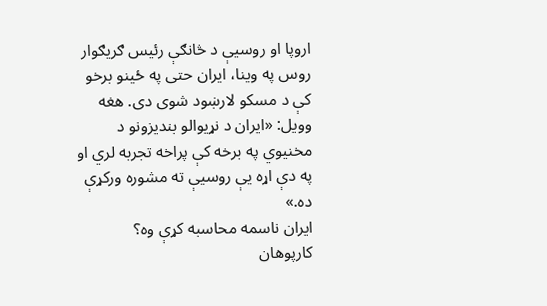اروپا او روسیې د څانګې رئیس ګریګوار روس په وینا، ایران حتی په ځینو برخو کې د مسکو لارښود شوی دی. هغه وویل: «ایران د نړیوالو بندیزونو د مخنیوي په برخه کې پراخه تجربه لري او په دې اړه یې روسیې ته مشوره ورکړې ده.»
ایران ناسمه محاسبه کړې وه؟
کارپوهان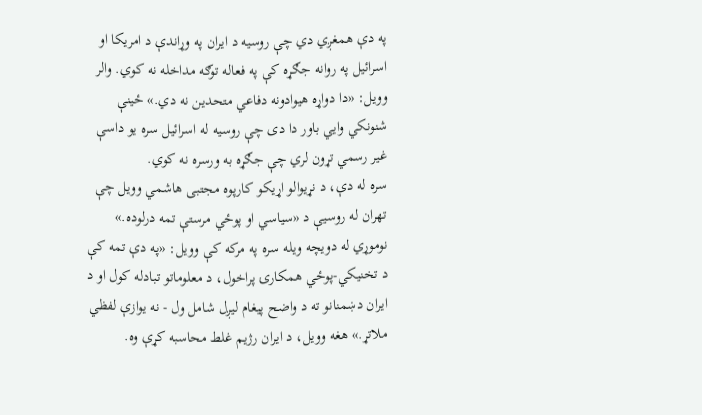په دې همغږي دي چې روسیه د ایران په وړاندې د امریکا او اسرائيل په روانه جګړه کې په فعاله توګه مداخله نه کوي. والر وویل: «دا دواړه هیوادونه دفاعي متحدین نه دي.» ځینې شنونکي وايي باور دا دی چې روسیه له اسرائيل سره یو داسې غیر رسمي تړون لري چې جګړه به ورسره نه کوي.
سره له دې، د نړیوالو اړیکو کارپوه مجتبی هاشمي وویل چې تهران له روسیې د «سیاسي او پوځي مرستې تمه درلوده.» نوموړي له دویچه ویله سره په مرکه کې وویل: «په دې تمه کې د تخنیکي-پوځي همکارۍ پراخول، د معلوماتو تبادله کول او د ایران دښمنانو ته د واضح پیغام لیږل شامل ول - نه یوازې لفظي ملاتړ.» هغه وویل، د ایران رژیم غلط محاسبه کړې وه.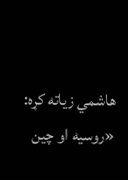هاشمي زیاته کړه: «روسیه او چین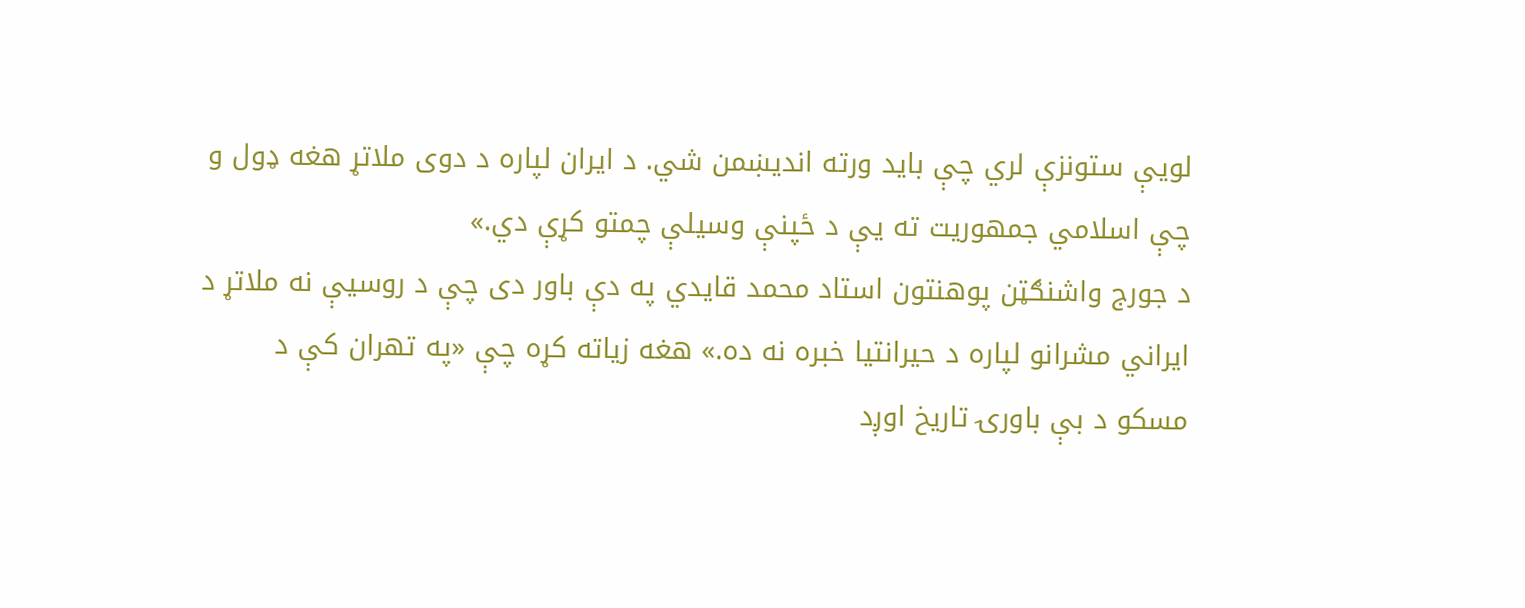لویې ستونزې لري چې باید ورته اندیښمن شي. د ایران لپاره د دوی ملاتړ هغه ډول و چې اسلامي جمهوریت ته یې د ځپنې وسیلې چمتو کړې دي.»
د جورج واشنګټن پوهنتون استاد محمد قایدي په دې باور دی چې د روسیې نه ملاتړ د ایراني مشرانو لپاره د حیرانتیا خبره نه ده.» هغه زیاته کړه چې «په تهران کې د مسکو د بې باورۍ تاریخ اوږد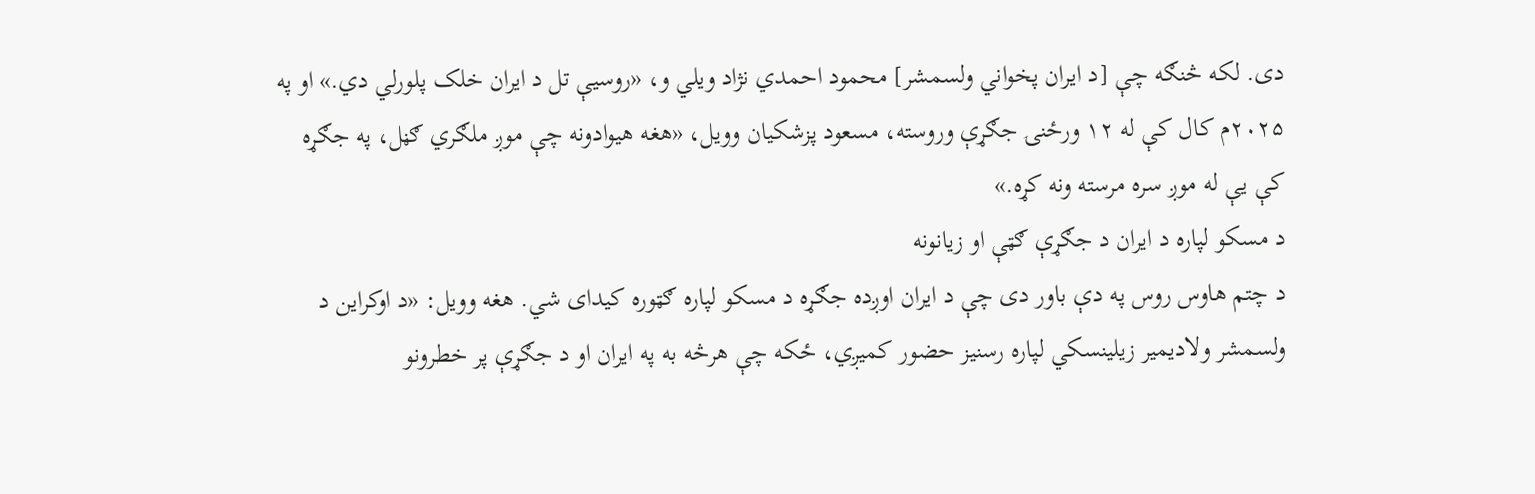دی. لکه څنګه چې [د ایران پخواني ولسمشر] محمود احمدي نژاد ویلي و، «روسیې تل د ایران خلک پلورلي دي.» او په ۲۰۲۵م کال کې له ۱۲ ورځنۍ جګړې وروسته، مسعود پزشکیان وویل، «هغه هیوادونه چې موږ ملګري ګڼل، په جګړه کې یې له موږ سره مرسته ونه کړه.»
د مسکو لپاره د ایران د جګړې ګټې او زیانونه
د چتم هاوس روس په دې باور دی چې د ایران اوږده جګړه د مسکو لپاره ګټوره کیدای شي. هغه وویل: «د اوکراین د ولسمشر ولادیمیر زیلینسکي لپاره رسنیز حضور کمیږي، ځکه چې هرڅه به په ایران او د جګړې پر خطرونو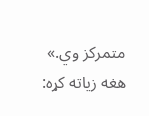متمرکز وي.»
هغه زیاته کړه: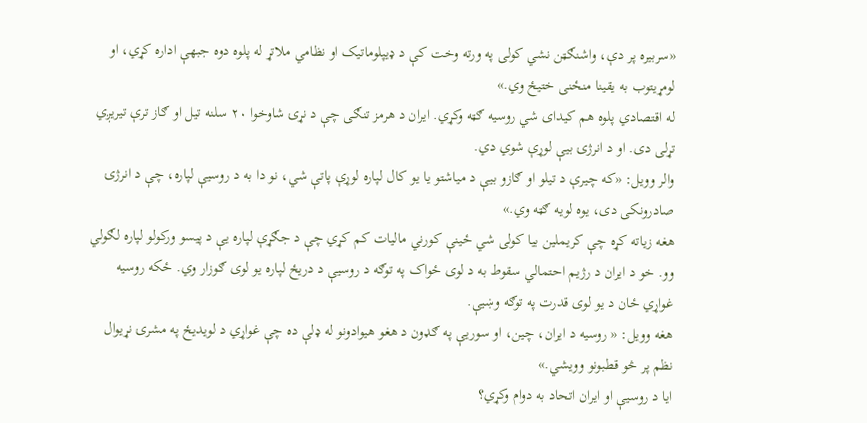«سربیره پر دې، واشنګټن نشي کولی په ورته وخت کې د ډیپلوماتیک او نظامي ملاتړ له پلوه دوه جبهې اداره کړي، او لومړیتوب به یقینا منځنی ختیځ وي.»
له اقتصادي پلوه هم کیدای شي روسیه ګټه وکړي. ایران د هرمز تنګی چې د نړۍ شاوخوا ۲۰ سلنه تیل او ګاز ترې تیریږي تړلی دی. او د انرژۍ بیې لوړې شوي دي.
والر وویل: «که چیرې د تیلو او ګازو بیې د میاشتو یا یو کال لپاره لوړې پاتې شي، نو دا به د روسیې لپاره، چې د انرژۍ صادرونکی دی، یوه لویه ګټه وي.»
هغه زیاته کړه چې کریملین بیا کولی شي ځینې کورني مالیات کم کړي چې د جګړې لپاره یې د پیسو ورکولو لپاره لګولي وو. خو د ایران د رژیم احتمالي سقوط به د لوی ځواک په توګه د روسیې د دریځ لپاره یو لوی ګوزار وي. ځکه روسیه غواړي ځان د یو لوی قدرت په توګه وښیې.
هغه وویل: « روسیه د ایران، چین، او سوریې په ګډون د هغو هیوادونو له ډلې ده چې غواړي د لویدیځ په مشرۍ نړیوال نظم پر څو قطبونو وویشي.»
ایا د روسیې او ایران اتحاد به دوام وکړي؟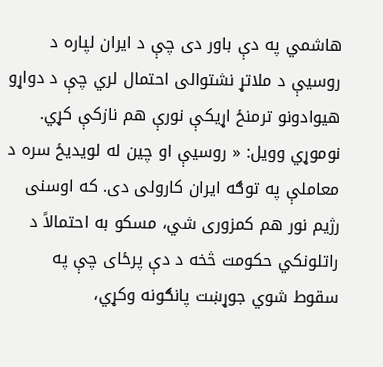هاشمي په دې باور دی چې د ایران لپاره د روسیې د ملاتړ نشتوالی احتمال لري چې د دواړو هیوادونو ترمنځ اړیکې نورې هم نازکې کړي.
نوموړي وویل: « روسیې او چین له لویدیځ سره د معاملې په توګه ایران کارولی دی. که اوسنی رژیم نور هم کمزوری شي، مسکو به احتمالاً د راتلونکي حکومت څخه د دې پرځای چې په سقوط شوي جوړښت پانګونه وکړي،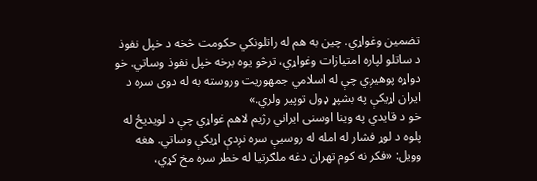تضمین وغواړي. چین به هم له راتلونکي حکومت څخه د خپل نفوذ د ساتلو لپاره امتیازات وغواړي، ترڅو یوه برخه خپل نفوذ وساتي. خو دواړه پوهیږي چې له اسلامي جمهوریت وروسته به له دوی سره د ایران اړیکې په بشپړ ډول توپیر ولري.»
خو د قایدي په وینا اوسنی ایراني رژیم لاهم غواړي چې د لویدیځ له پلوه د لوړ فشار له امله له روسیې سره نږدې اړیکې وساتي. هغه وویل: «فکر نه کوم تهران دغه ملګرتیا له خطر سره مخ کړي،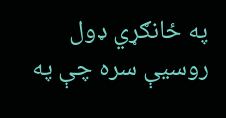په ځانګړي ډول روسیې سره چې په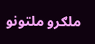ملګرو ملتونو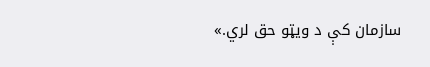سازمان کې د ویټو حق لري.»